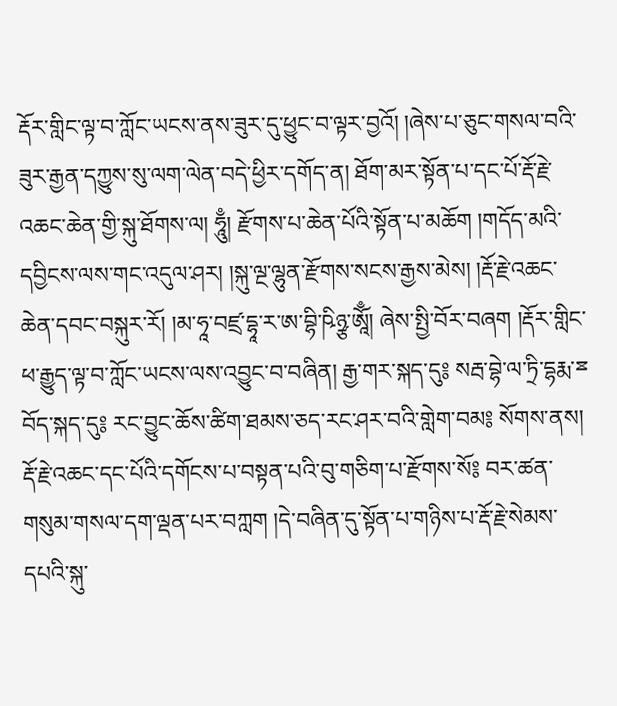རྡོར་གླིང་ལྟ་བ་ཀློང་ཡངས་ནས་ཟུར་དུ་ཕྱུང་བ་ལྟར་བྱའོ། །ཞེས་པ་ཅུང་གསལ་བའི་ཟུར་རྒྱན་དཀྱུས་སུ་ལག་ལེན་བདེ་ཕྱིར་དགོད་ན། ཐོག་མར་སྟོན་པ་དང་པོ་རྡོ་རྗེ་འཆང་ཆེན་གྱི་སྐུ་ཐོགས་ལ། ཧཱུྃ། རྫོགས་པ་ཆེན་པོའི་སྟོན་པ་མཆོག །གདོད་མའི་དབྱིངས་ལས་གང་འདུལ་ཤར། །སྐུ་ལྔ་ལྷུན་རྫོགས་སངས་རྒྱས་མེས། །རྡོ་རྗེ་འཆང་ཆེན་དབང་བསྐུར་རོ། །མ་ཧཱ་བཛྲ་དྷཱ་ར་ཨ་བྷི་ཥིཉྩ་ཨཱོྃ། ཞེས་སྤྱི་བོར་བཞག །རྡོར་གླིང་ཕ་རྒྱུད་ལྟ་བ་ཀློང་ཡངས་ལས་འབྱུང་བ་བཞིན། རྒྱ་གར་སྐད་དུ༔ སརྦ་བྷེ་ལ་ཏྲི་དྷརྨ་ྈ བོད་སྐད་དུ༔ རང་བྱུང་ཆོས་ཚིག་ཐམས་ཅད་རང་ཤར་བའི་གླེག་བམ༔ སོགས་ནས། རྡོ་རྗེ་འཆང་དང་པོའི་དགོངས་པ་བསྟན་པའི་བུ་གཅིག་པ་རྫོགས་སོ༔ བར་ཚན་གསུམ་གསལ་དག་ལྡན་པར་བཀླག །དེ་བཞིན་དུ་སྟོན་པ་གཉིས་པ་རྡོ་རྗེ་སེམས་དཔའི་སྐུ་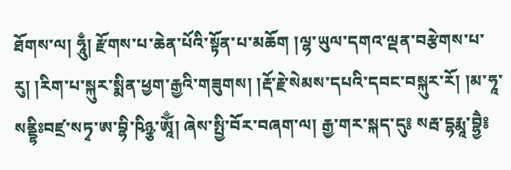ཐོགས་ལ། ཧཱུྃ། རྫོགས་པ་ཆེན་པོའི་སྟོན་པ་མཆོག །ལྷ་ཡུལ་དགའ་ལྡན་བརྩེགས་པ་རུ། །རིག་པ་སྐུར་སྨིན་ཕྱག་རྒྱའི་གཟུགས། །རྡོ་རྗེ་སེམས་དཔའི་དབང་བསྐུར་རོ། །མ་ཧཱ་སནྡྷིཿབཛྲ་སཏྭ་ཨ་བྷི་ཥིཉྩ་ཨཱོྃ། ཞེས་སྤྱི་བོར་བཞག་ལ། རྒྱ་གར་སྐད་དུ༔ སརྦ་དྷརྨཱ་བྷྱཻ༔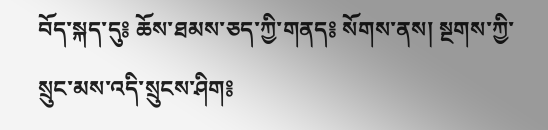བོད་སྐད་དུ༔ ཆོས་ཐམས་ཅད་ཀྱི་གནད༔ སོགས་ནས། སྔགས་ཀྱི་སྲུང་མས་འདི་སྲུངས་ཤིག༔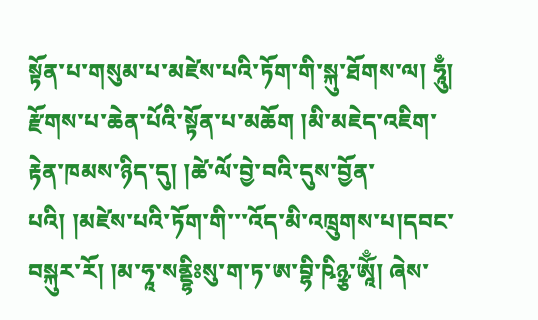སྟོན་པ་གསུམ་པ་མཛེས་པའི་ཏོག་གི་སྐུ་ཐོགས་ལ། ཧཱུྃ། རྫོགས་པ་ཆེན་པོའི་སྟོན་པ་མཆོག །མི་མཇེད་འཇིག་རྟེན་ཁམས་ཉིད་དུ། །ཚེ་ལོ་བྱེ་བའི་དུས་བྱོན་པའི། །མཛེས་པའི་ཏོག་གི་་་འོད་མི་འཁྲུགས་པ།དབང་བསྐུར་རོ། །མ་ཧཱ་སནྡྷིཿསུ་ག་ཏ་ཨ་བྷི་ཥིཉྩ་ཨཱོྃ། ཞེས་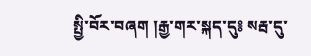སྤྱི་བོར་བཞག །རྒྱ་གར་སྐད་དུ༔ སརྦ་དུ་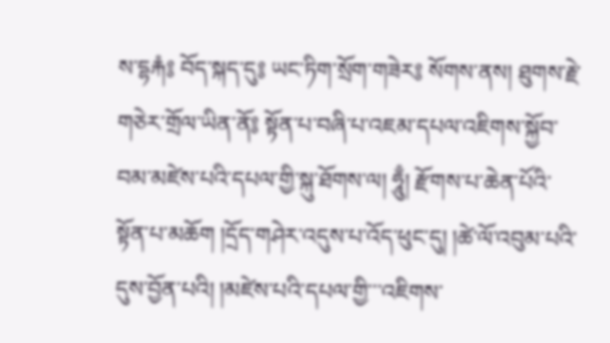ས་དྷརྐཾ༔ བོད་སྐད་དུ༔ ཡང་ཏིག་སྲོག་གཟེར༔ སོགས་ནས། ཐུགས་རྗེ་གཅེར་གྲོལ་ཡིན་ནོ༔ སྟོན་པ་བཞི་པ་འཇམ་དཔལ་འཇིགས་སྐྱོབ་བམ་མཛེས་པའི་དཔལ་གྱི་སྐུ་ཐོགས་ལ། ཧཱུྃ། རྫོགས་པ་ཆེན་པོའི་སྟོན་པ་མཆོག །དྲོད་གཤེར་འདུས་པ་འོད་ཕུང་དུ། །ཚེ་ལོ་འབུམ་པའི་དུས་བྱོན་པའི། །མཛེས་པའི་དཔལ་གྱི་་་འཇིགས་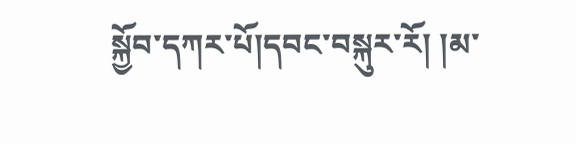སྐྱོབ་དཀར་པོ།དབང་བསྐུར་རོ། །མ་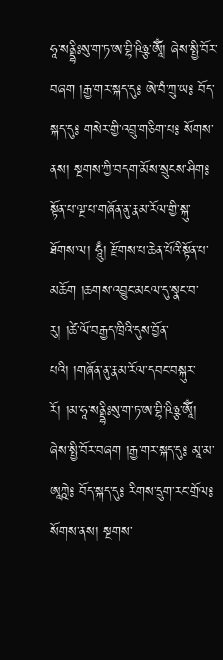ཧཱ་སནྡྷིཿསུ་ག་ཏ་ཨ་བྷི་ཥིཉྩ་ཨཱོྃ། ཞེས་སྤྱི་བོར་བཞག །རྒྱ་གར་སྐད་དུ༔ ཨེ་བཾ་ཀྲུ་ཡ༔ བོད་སྐད་དུ༔ གསེར་གྱི་འབྲུ་གཅིག་པ༔ སོགས་ནས། སྔགས་ཀྱི་བདག་མོས་སྲུངས་ཤིག༔ སྟོན་པ་ལྔ་པ་གཞོན་ནུ་རྣམ་རོལ་གྱི་སྐུ་ཐོགས་ལ། ཧཱུྃ། རྫོགས་པ་ཆེན་པོའི་སྟོན་པ་མཆོག །ཆགས་འབྱུང་མངལ་དུ་སྣང་བ་རུ། །ཚེ་ལོ་བརྒྱད་ཁྲིའི་དུས་བྱོན་པའི། །གཞོན་ནུ་རྣམ་རོལ་དབང་བསྐུར་རོ། །མ་ཧཱ་སནྡྷིཿསུ་ག་ཏ་ཨ་བྷི་ཥིཉྩ་ཨཱོྃ། ཞེས་སྤྱི་བོར་བཞག །རྒྱ་གར་སྐད་དུ༔ མཱ་མ་ཨཱཀྵེ༔ བོད་སྐད་དུ༔ རིགས་དྲུག་རང་གྲོལ༔ སོགས་ནས། སྔགས་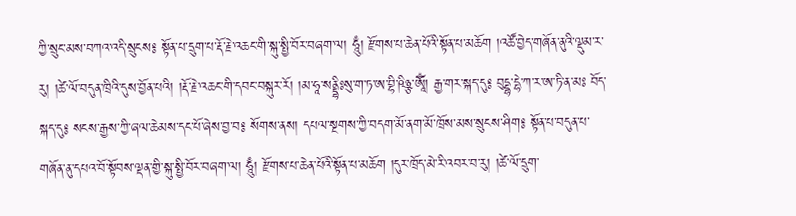ཀྱི་སྲུང་མས་བཀའ་འདི་སྲུངས༔ སྟོན་པ་དྲུག་པ་རྡོ་རྗེ་འཆང་གི་སྐུ་སྤྱི་བོར་བཞག་ལ། ཧཱུྃ། རྫོགས་པ་ཆེན་པོའི་སྟོན་པ་མཆོག །འཚོ་བྱེད་གཞོན་ནུའི་ལྡུམ་ར་རུ། །ཚེ་ལོ་བདུན་ཁྲིའི་དུས་བྱོན་པའི། །རྡོ་རྗེ་འཆང་གི་དབང་བསྐུར་རོ། །མ་ཧཱ་སནྡྷིཿསུ་ག་ཏ་ཨ་བྷི་ཥིཉྩ་ཨཱོྃ། རྒྱ་གར་སྐད་དུ༔ བུདྡྷ་དྷེ་ཀ་ར་ཨ་ཏི་ན་མཿ བོད་སྐད་དུ༔ སངས་རྒྱས་ཀྱི་ཞལ་ཆེམས་དང་པོ་ཞེས་བྱ་བ༔ སོགས་ནས། དཔལ་སྔགས་ཀྱི་བདག་མོ་ནག་མོ་ཁྲོས་མས་སྲུངས་ཤིག༔ སྟོན་པ་བདུན་པ་གཞོན་ནུ་དཔའ་བོ་སྟོབས་ལྡན་གྱི་སྐུ་སྤྱི་བོར་བཞག་ལ། ཧཱུྃ། རྫོགས་པ་ཆེན་པོའི་སྟོན་པ་མཆོག །དུར་ཁྲོད་མེ་རི་འབར་བ་རུ། །ཚེ་ལོ་དྲུག་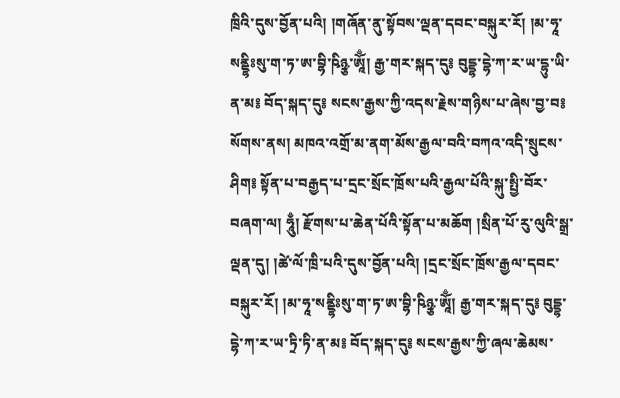ཁྲིའི་དུས་བྱོན་པའི། །གཞོན་ནུ་སྟོབས་ལྡན་དབང་བསྐུར་རོ། །མ་ཧཱ་སནྡྷིཿསུ་ག་ཏ་ཨ་བྷི་ཥིཉྩ་ཨཱོྃ། རྒྱ་གར་སྐད་དུ༔ བུདྡྷ་དྷེ་ཀ་ར་ཡ་དྷུ་ཡི་ན་མ༔ བོད་སྐད་དུ༔ སངས་རྒྱས་ཀྱི་འདས་རྗེས་གཉིས་པ་ཞེས་བྱ་བ༔ སོགས་ནས། མཁའ་འགྲོ་མ་ནག་མོས་རྒྱལ་བའི་བཀའ་འདི་སྲུངས་ཤིག༔ སྟོན་པ་བརྒྱད་པ་དྲང་སྲོང་ཁྲོས་པའི་རྒྱལ་པོའི་སྐུ་སྤྱི་བོར་བཞག་ལ། ཧཱུྃ། རྫོགས་པ་ཆེན་པོའི་སྟོན་པ་མཆོག །སྲིན་པོ་རུ་ལུའི་སྒྲ་ལྡན་དུ། །ཚེ་ལོ་ཁྲི་པའི་དུས་བྱོན་པའི། །དྲང་སྲོང་ཁྲོས་རྒྱལ་དབང་བསྐུར་རོ། །མ་ཧཱ་སནྡྷིཿསུ་ག་ཏ་ཨ་བྷི་ཥིཉྩ་ཨཱོྃ། རྒྱ་གར་སྐད་དུ༔ བུདྡྷ་དྷེ་ཀ་ར་ཡ་ཏྲི་ཏི་ན་མ༔ བོད་སྐད་དུ༔ སངས་རྒྱས་ཀྱི་ཞལ་ཆེམས་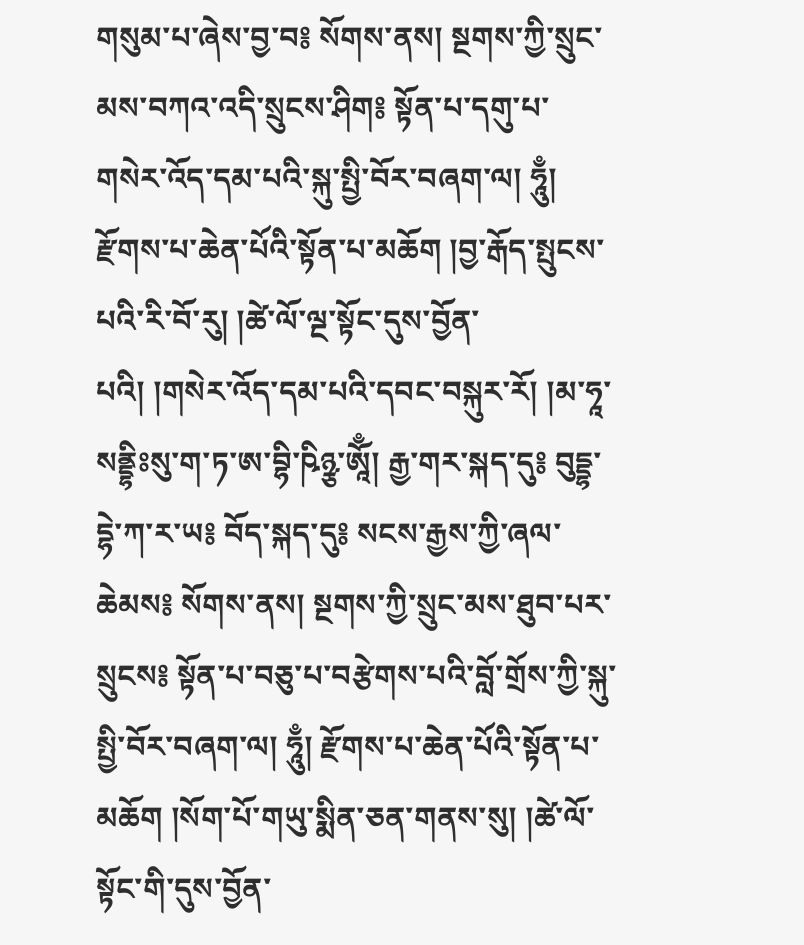གསུམ་པ་ཞེས་བྱ་བ༔ སོགས་ནས། སྔགས་ཀྱི་སྲུང་མས་བཀའ་འདི་སྲུངས་ཤིག༔ སྟོན་པ་དགུ་པ་གསེར་འོད་དམ་པའི་སྐུ་སྤྱི་བོར་བཞག་ལ། ཧཱུྃ། རྫོགས་པ་ཆེན་པོའི་སྟོན་པ་མཆོག །བྱ་རྒོད་སྤུངས་པའི་རི་བོ་རུ། །ཚེ་ལོ་ལྔ་སྟོང་དུས་བྱོན་པའི། །གསེར་འོད་དམ་པའི་དབང་བསྐུར་རོ། །མ་ཧཱ་སནྡྷིཿསུ་ག་ཏ་ཨ་བྷི་ཥིཉྩ་ཨཱོྃ། རྒྱ་གར་སྐད་དུ༔ བུདྡྷ་དྷེ་ཀ་ར་ཡ༔ བོད་སྐད་དུ༔ སངས་རྒྱས་ཀྱི་ཞལ་ཆེམས༔ སོགས་ནས། སྔགས་ཀྱི་སྲུང་མས་ཐུབ་པར་སྲུངས༔ སྟོན་པ་བཅུ་པ་བརྩེགས་པའི་བློ་གྲོས་ཀྱི་སྐུ་སྤྱི་བོར་བཞག་ལ། ཧཱུྃ། རྫོགས་པ་ཆེན་པོའི་སྟོན་པ་མཆོག །སོག་པོ་གཡུ་སྨིན་ཅན་གནས་སུ། །ཚེ་ལོ་སྟོང་གི་དུས་བྱོན་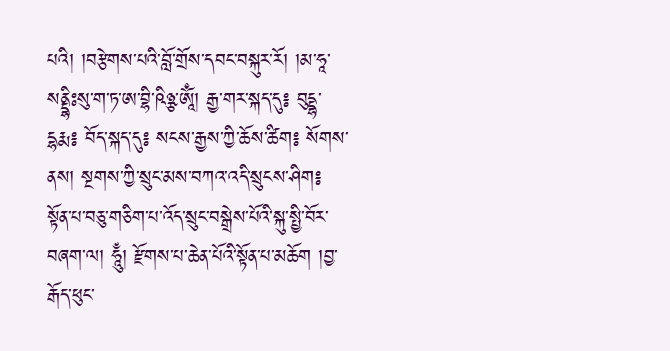པའི། །བརྩེགས་པའི་བློ་གྲོས་དབང་བསྐུར་རོ། །མ་ཧཱ་སནྡྷིཿསུ་ག་ཏ་ཨ་བྷི་ཥིཉྩ་ཨཱོྃ། རྒྱ་གར་སྐད་དུ༔ བུདྡྷ་དྷརྨ༔ བོད་སྐད་དུ༔ སངས་རྒྱས་ཀྱི་ཆོས་ཚིག༔ སོགས་ནས། སྔགས་ཀྱི་སྲུང་མས་བཀའ་འདི་སྲུངས་ཤིག༔ སྟོན་པ་བཅུ་གཅིག་པ་འོད་སྲུང་བསྒྲེས་པོའི་སྐུ་སྤྱི་བོར་བཞག་ལ། ཧཱུྃ། རྫོགས་པ་ཆེན་པོའི་སྟོན་པ་མཆོག །བྱ་རྒོད་ཕུང་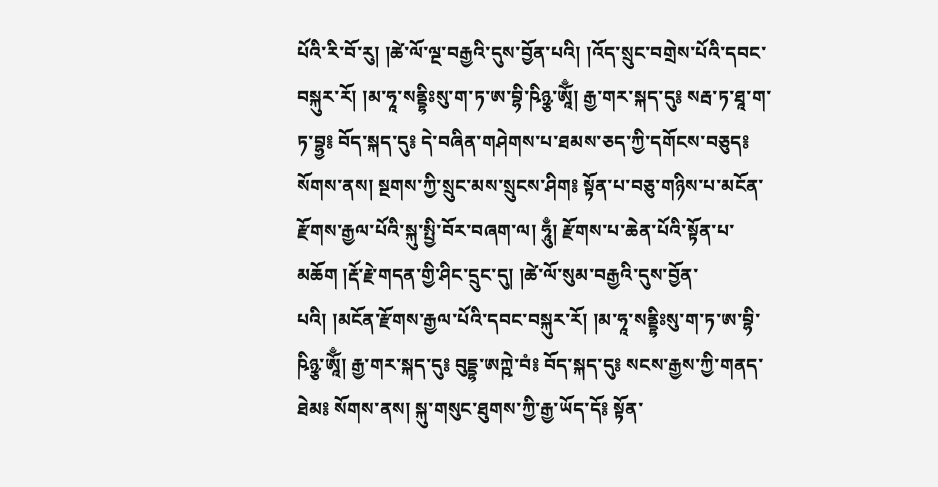པོའི་རི་བོ་རུ། །ཚེ་ལོ་ལྔ་བརྒྱའི་དུས་བྱོན་པའི། །འོད་སྲུང་བགྲེས་པོའི་དབང་བསྐུར་རོ། །མ་ཧཱ་སནྡྷིཿསུ་ག་ཏ་ཨ་བྷི་ཥིཉྩ་ཨཱོྃ། རྒྱ་གར་སྐད་དུ༔ སརྦ་ཏ་ཐཱ་ག་ཏ་བྷྱ༔ བོད་སྐད་དུ༔ དེ་བཞིན་གཤེགས་པ་ཐམས་ཅད་ཀྱི་དགོངས་བཅུད༔ སོགས་ནས། སྔགས་ཀྱི་སྲུང་མས་སྲུངས་ཤིག༔ སྟོན་པ་བཅུ་གཉིས་པ་མངོན་རྫོགས་རྒྱལ་པོའི་སྐུ་སྤྱི་བོར་བཞག་ལ། ཧཱུྃ། རྫོགས་པ་ཆེན་པོའི་སྟོན་པ་མཆོག །རྡོ་རྗེ་གདན་གྱི་ཤིང་དྲུང་དུ། །ཚེ་ལོ་སུམ་བརྒྱའི་དུས་བྱོན་པའི། །མངོན་རྫོགས་རྒྱལ་པོའི་དབང་བསྐུར་རོ། །མ་ཧཱ་སནྡྷིཿསུ་ག་ཏ་ཨ་བྷི་ཥིཉྩ་ཨཱོྃ། རྒྱ་གར་སྐད་དུ༔ བུདྡྷ་ཨཀྵེ་བཾ༔ བོད་སྐད་དུ༔ སངས་རྒྱས་ཀྱི་གནད་ཐེམ༔ སོགས་ནས། སྐུ་གསུང་ཐུགས་ཀྱི་རྒྱ་ཡོད་དོ༔ སྟོན་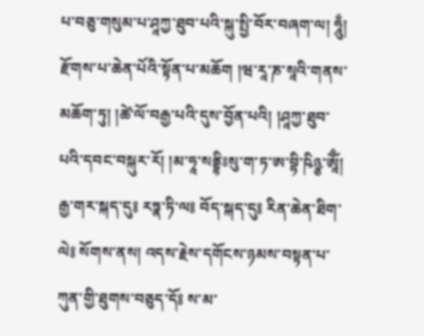པ་བཅུ་གསུམ་པ་ཤཱཀྱ་ཐུབ་པའི་སྐུ་སྤྱི་བོར་བཞག་ལ། ཧཱུྃ། རྫོགས་པ་ཆེན་པོའི་སྟོན་པ་མཆོག །ཝ་རཱ་ཎ་སཱའི་གནས་མཆོག་ཏུ། །ཚེ་ལོ་བརྒྱ་པའི་དུས་བྱོན་པའི། །ཤཱཀྱ་ཐུབ་པའི་དབང་བསྐུར་རོ། །མ་ཧཱ་སནྡྷིཿསུ་ག་ཏ་ཨ་བྷི་ཥིཉྩ་ཨཱོྃ། རྒྱ་གར་སྐད་དུ༔ རཏྣ་ཏི་ལ༔ བོད་སྐད་དུ༔ རིན་ཆེན་ཐིག་ལེ༔ སོགས་ནས། འདས་རྗེས་དགོངས་ཉམས་བསྟན་པ་ཀུན་གྱི་ཐུགས་བཅུད་དོ༔ ས་མ་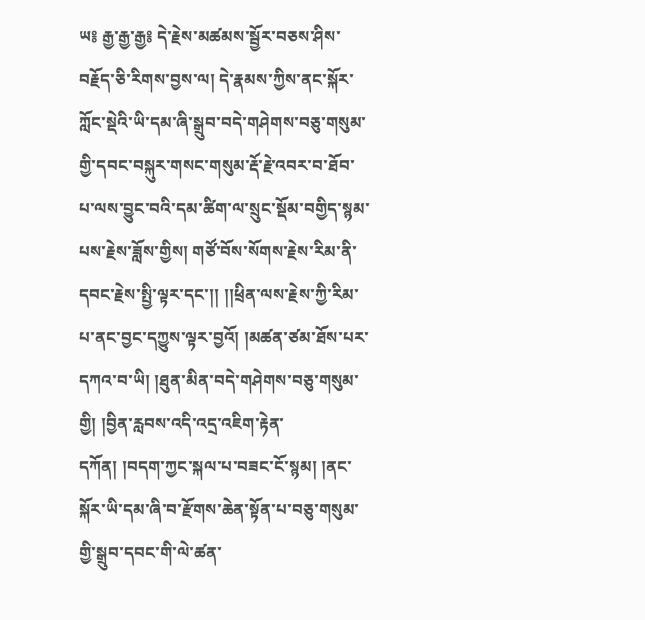ཡ༔ རྒྱ་རྒྱ་རྒྱ༔ དེ་རྗེས་མཚམས་སྦྱོར་བཅས་ཤིས་བརྗོད་ཅི་རིགས་བྱས་ལ། དེ་རྣམས་ཀྱིས་ནང་སྐོར་ཀློང་སྡེའི་ཡི་དམ་ཞི་སྒྲུབ་བདེ་གཤེགས་བཅུ་གསུམ་གྱི་དབང་བསྐུར་གསང་གསུམ་རྡོ་རྗེ་འབར་བ་ཐོབ་པ་ལས་བྱུང་བའི་དམ་ཚིག་ལ་སྲུང་སྡོམ་བགྱིད་སྙམ་པས་རྗེས་ཟློས་གྱིས། གཙོ་བོས་སོགས་རྗེས་རིམ་ནི་དབང་རྗེས་སྤྱི་ལྟར་དང་།། །།ཕྲིན་ལས་རྗེས་ཀྱི་རིམ་པ་ནང་བྱང་དཀྱུས་ལྟར་བྱའོ། །མཚན་ཙམ་ཐོས་པར་དཀའ་བ་ཡི། །ཐུན་མིན་བདེ་གཤེགས་བཅུ་གསུམ་གྱི། །བྱིན་རླབས་འདི་འདྲ་འཇིག་རྟེན་དཀོན། །བདག་ཀྱང་སྐལ་པ་བཟང་ངོ་སྙམ། །ནང་སྐོར་ཡི་དམ་ཞི་བ་རྫོགས་ཆེན་སྟོན་པ་བཅུ་གསུམ་གྱི་སྒྲུབ་དབང་གི་ལེ་ཚན་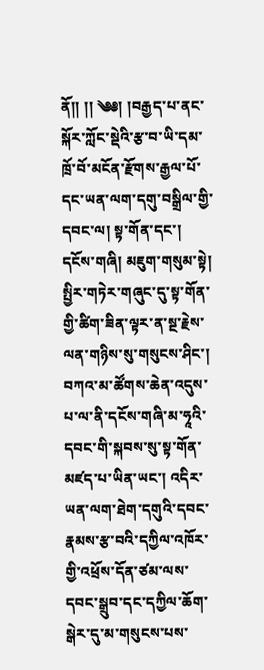ནོ།། །། ༄༅། །བརྒྱད་པ་ནང་སྐོར་ཀློང་སྡེའི་རྩ་བ་ཡི་དམ་ཁྲོ་བོ་མངོན་རྫོགས་རྒྱལ་པོ་དང་ཡན་ལག་དགུ་བསྒྲིལ་གྱི་དབང་ལ། སྟ་གོན་དང་། དངོས་གཞི། མཇུག་གསུམ་སྟེ། སྤྱིར་གཏེར་གཞུང་དུ་སྟ་གོན་གྱི་ཚིག་ཟིན་ལྟར་ན་སྔ་རྗེས་ལན་གཉིས་སུ་གསུངས་ཤིང་། བཀའ་མ་ཚོགས་ཆེན་འདུས་པ་ལ་ནི་དངོས་གཞི་མ་ཧཱའི་དབང་གི་སྐབས་སུ་སྟ་གོན་མཛད་པ་ཡིན་ཡང་། འདིར་ཡན་ལག་ཐེག་དགུའི་དབང་རྣམས་རྩ་བའི་དཀྱིལ་འཁོར་གྱི་འཕྲོས་དོན་ཙམ་ལས་དབང་སྒྲུབ་དང་དཀྱིལ་ཆོག་སྒེར་དུ་མ་གསུངས་པས་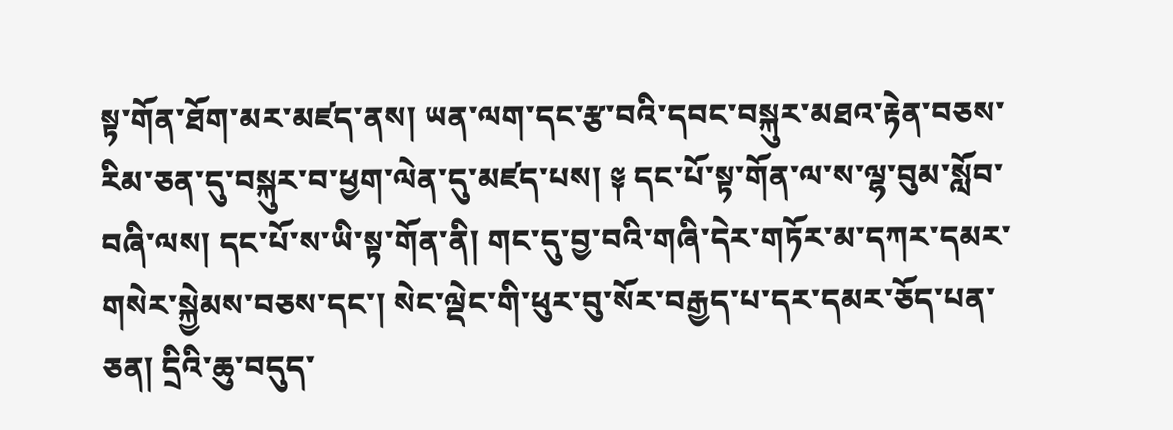སྟ་གོན་ཐོག་མར་མཛད་ནས། ཡན་ལག་དང་རྩ་བའི་དབང་བསྐུར་མཐའ་རྟེན་བཅས་རིམ་ཅན་དུ་བསྐུར་བ་ཕྱག་ལེན་དུ་མཛད་པས། ༈ དང་པོ་སྟ་གོན་ལ་ས་ལྷ་བུམ་སློབ་བཞི་ལས། དང་པོ་ས་ཡི་སྟ་གོན་ནི། གང་དུ་བྱ་བའི་གཞི་དེར་གཏོར་མ་དཀར་དམར་གསེར་སྐྱེམས་བཅས་དང་། སེང་ལྡེང་གི་ཕུར་བུ་སོར་བརྒྱད་པ་དར་དམར་ཅོད་པན་ཅན། དྲིའི་ཆུ་བདུད་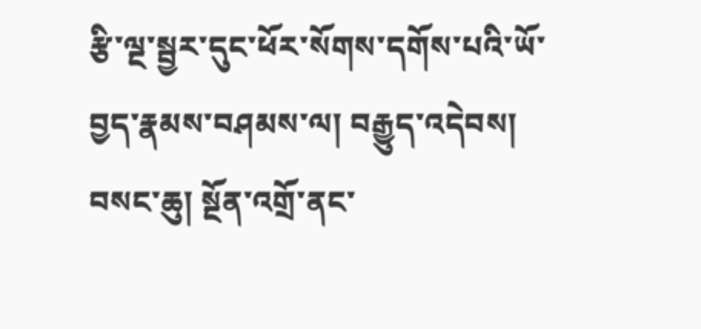རྩི་ལྔ་སྦྱར་དུང་ཕོར་སོགས་དགོས་པའི་ཡོ་བྱད་རྣམས་བཤམས་ལ། བརྒྱུད་འདེབས། བསང་ཆུ། སྔོན་འགྲོ་ནང་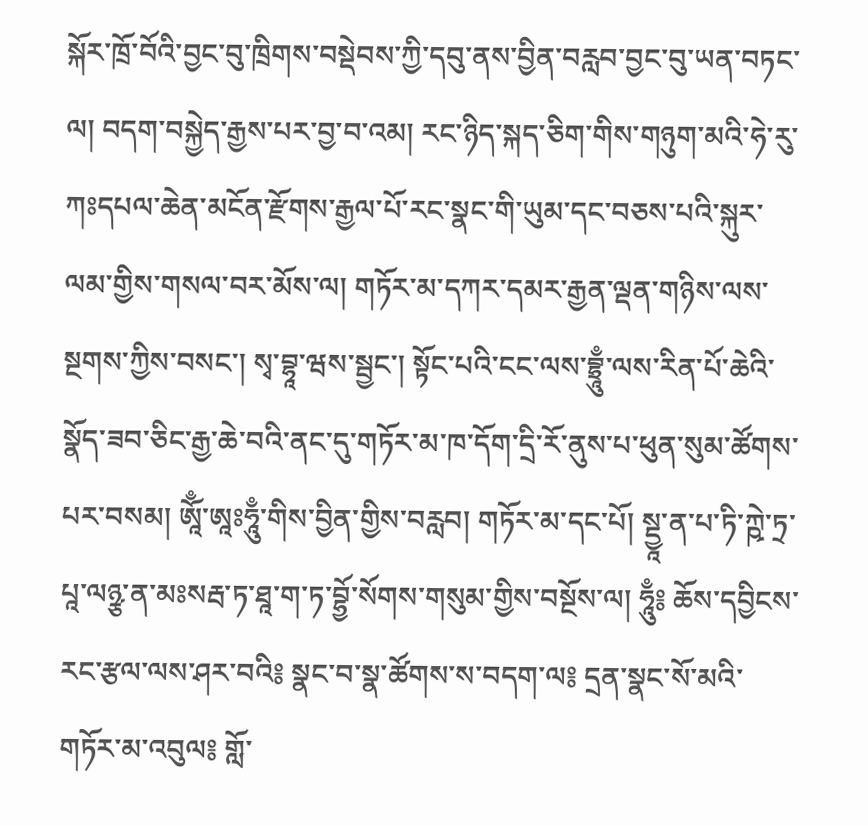སྐོར་ཁྲོ་བོའི་བྱང་བུ་ཁྲིགས་བསྡེབས་ཀྱི་དབུ་ནས་བྱིན་བརླབ་བྱང་བུ་ཡན་བཏང་ལ། བདག་བསྐྱེད་རྒྱས་པར་བྱ་བ་འམ། རང་ཉིད་སྐད་ཅིག་གིས་གཉུག་མའི་ཧེ་རུ་ཀཿདཔལ་ཆེན་མངོན་རྫོགས་རྒྱལ་པོ་རང་སྣང་གི་ཡུམ་དང་བཅས་པའི་སྐུར་ལམ་གྱིས་གསལ་བར་མོས་ལ། གཏོར་མ་དཀར་དམར་རྒྱན་ལྡན་གཉིས་ལས་སྔགས་ཀྱིས་བསང་། སྭ་བྷཱ་ཝས་སྦྱང་། སྟོང་པའི་ངང་ལས་བྷྲཱུྃ་ལས་རིན་པོ་ཆེའི་སྣོད་ཟབ་ཅིང་རྒྱ་ཆེ་བའི་ནང་དུ་གཏོར་མ་ཁ་དོག་དྲི་རོ་ནུས་པ་ཕུན་སུམ་ཚོགས་པར་བསམ། ཨཱོྃ་ཨཱཿཧཱུྃ་གིས་བྱིན་གྱིས་བརླབ། གཏོར་མ་དང་པོ། སྡྱཱ་ན་པ་ཏི་ཀྵེ་ཏྲ་པཱ་ལཉྩ་ན་མཿསརྦ་ཏ་ཐཱ་ག་ཏ་བྷྱོ་སོགས་གསུམ་གྱིས་བསྔོས་ལ། ཧཱུྃ༔ ཆོས་དབྱིངས་རང་རྩལ་ལས་ཤར་བའི༔ སྣང་བ་སྣ་ཚོགས་ས་བདག་ལ༔ དྲན་སྣང་སོ་མའི་གཏོར་མ་འབུལ༔ གློ་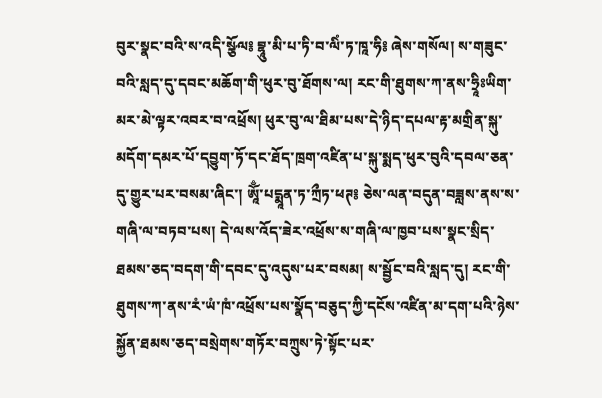བུར་སྣང་བའི་ས་འདི་སྩོལ༔ བྷཱུ་མི་པ་ཏི་བ་ལིཾ་ཏ་ཁཱ་ཧི༔ ཞེས་གསོལ། ས་གཟུང་བའི་སླད་དུ་དབང་མཆོག་གི་ཕུར་བུ་ཐོགས་ལ། རང་གི་ཐུགས་ཀ་ནས་ཧྲཱིཿཡིག་མར་མེ་ལྟར་འབར་བ་འཕྲོས། ཕུར་བུ་ལ་ཐིམ་པས་དེ་ཉིད་དཔལ་རྟ་མགྲིན་སྐུ་མདོག་དམར་པོ་དབྱུག་ཏོ་དང་ཐོད་ཁྲག་འཛིན་པ་སྐུ་སྨད་ཕུར་བུའི་དབལ་ཅན་དུ་གྱུར་པར་བསམ་ཞིང་། ཨཱོྃ་པདྨཱན་ཏ་ཀྲྀཏ་ཕཊ༔ ཅེས་ལན་བདུན་བཟླས་ནས་ས་གཞི་ལ་བཏབ་པས། དེ་ལས་འོད་ཟེར་འཕྲོས་ས་གཞི་ལ་ཁྱབ་པས་སྣང་སྲིད་ཐམས་ཅད་བདག་གི་དབང་དུ་འདུས་པར་བསམ། ས་སྦྱོང་བའི་སླད་དུ། རང་གི་ཐུགས་ཀ་ནས་རཾ་ཡཾ་ཁཾ་འཕྲོས་པས་སྣོད་བཅུད་ཀྱི་དངོས་འཛིན་མ་དག་པའི་ཉེས་སྐྱོན་ཐམས་ཅད་བསྲེགས་གཏོར་བཀྲུས་ཏེ་སྟོང་པར་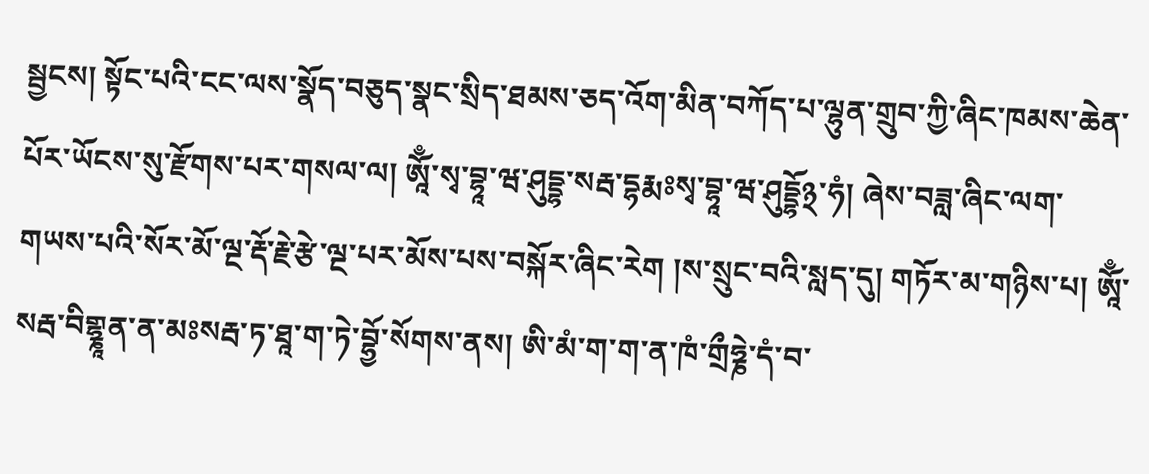སྦྱངས། སྟོང་པའི་ངང་ལས་སྣོད་བཅུད་སྣང་སྲིད་ཐམས་ཅད་འོག་མིན་བཀོད་པ་ལྷུན་གྲུབ་ཀྱི་ཞིང་ཁམས་ཆེན་པོར་ཡོངས་སུ་རྫོགས་པར་གསལ་ལ། ཨཱོྃ་སྭ་བྷཱ་ཝ་ཤུདྡྷ་སརྦ་དྷརྨཿསྭ་བྷཱ་ཝ་ཤུདྡྷོ྅་ཧཾ། ཞེས་བཟླ་ཞིང་ལག་གཡས་པའི་སོར་མོ་ལྔ་རྡོ་རྗེ་རྩེ་ལྔ་པར་མོས་པས་བསྐོར་ཞིང་རེག །ས་སྲུང་བའི་སླད་དུ། གཏོར་མ་གཉིས་པ། ཨཱོྃ་སརྦ་བིགྷྣཱན་ན་མཿསརྦ་ཏ་ཐཱ་ག་ཏེ་བྷྱོ་སོགས་ནས། ཨི་མཾ་ག་ག་ན་ཁཾ་གྲྀཧྞེ་དཾ་བ་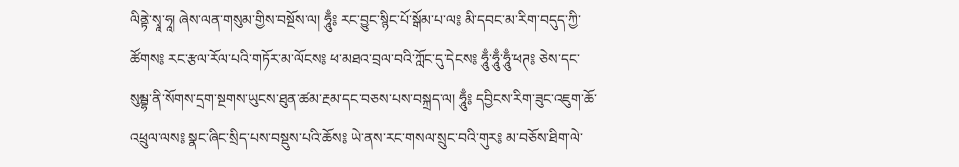ལིནྟེ་སྭཱ་ཧཱ། ཞེས་ལན་གསུམ་གྱིས་བསྔོས་ལ། ཧཱུྃ༔ རང་བྱུང་སྙིང་པོ་སྒོམ་པ་ལ༔ མི་དབང་མ་རིག་བདུད་ཀྱི་ཚོགས༔ རང་རྩལ་རོལ་པའི་གཏོར་མ་ལོངས༔ ཕ་མཐའ་བྲལ་བའི་ཀློང་དུ་དེངས༔ ཧཱུྃ་ཧཱུྃ་ཧཱུྃ་ཕཊ༔ ཅེས་དང་སུམྦྷ་ནི་སོགས་དྲག་སྔགས་ཡུངས་ཐུན་ཚམ་རྔམ་དང་བཅས་པས་བསྐྲད་ལ། ཧཱུྃ༔ དབྱིངས་རིག་ཟུང་འཇུག་ཆོ་འཕྲུལ་ལས༔ སྣང་ཞིང་སྲིད་པས་བསྡུས་པའི་ཆོས༔ ཡེ་ནས་རང་གསལ་སྲུང་བའི་གུར༔ མ་བཅོས་ཐིག་ལེ་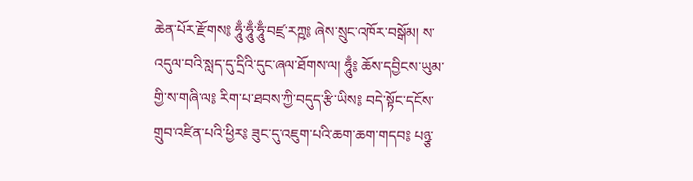ཆེན་པོར་རྫོགས༔ ཧཱུྃ་ཧཱུྃ་ཧཱུྃ་བཛྲ་རཀྵ༔ ཞེས་སྲུང་འཁོར་བསྒོམ། ས་འདུལ་བའི་སླད་དུ་དྲིའི་དུང་ཞལ་ཐོགས་ལ། ཧཱུྃ༔ ཆོས་དབྱིངས་ཡུམ་གྱི་ས་གཞི་ལ༔ རིག་པ་ཐབས་ཀྱི་བདུད་རྩི་ཡིས༔ བདེ་སྟོང་དངོས་གྲུབ་འཛིན་པའི་ཕྱིར༔ ཟུང་དུ་འཇུག་པའི་ཆག་ཆག་གདབ༔ པཉྩ་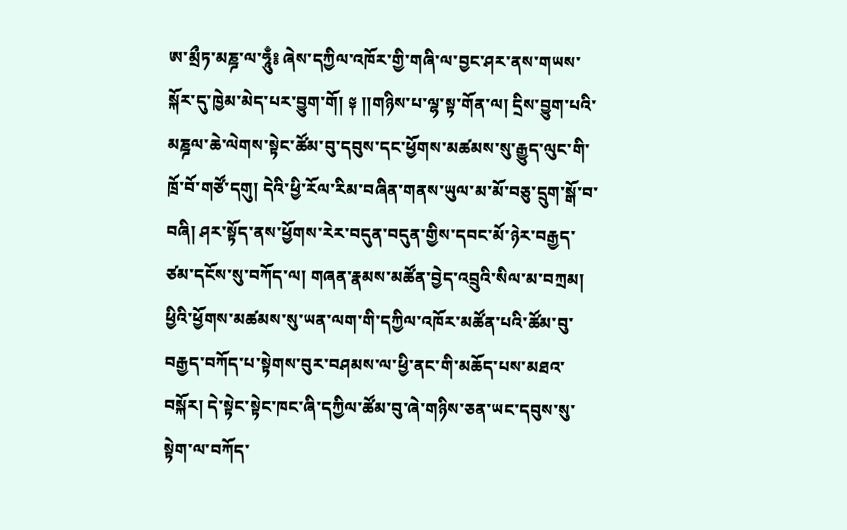ཨ་མྲྀཏ་མཎྜ་ལ་ཧཱུྃ༔ ཞེས་དཀྱིལ་འཁོར་གྱི་གཞི་ལ་བྱང་ཤར་ནས་གཡས་སྐོར་དུ་ཁྱེམ་མེད་པར་བྱུག་གོ། ༈ །།གཉིས་པ་ལྷ་སྟ་གོན་ལ། དྲིས་བྱུག་པའི་མཎྜལ་ཆེ་ལེགས་སྟེང་ཚོམ་བུ་དབུས་དང་ཕྱོགས་མཚམས་སུ་རྒྱུད་ལུང་གི་ཁྲོ་བོ་གཙོ་དགུ། དེའི་ཕྱི་རོལ་རིམ་བཞིན་གནས་ཡུལ་མ་མོ་བཅུ་དྲུག་སྒོ་བ་བཞི། ཤར་སྟོད་ནས་ཕྱོགས་རེར་བདུན་བདུན་གྱིས་དབང་མོ་ཉེར་བརྒྱད་ཙམ་དངོས་སུ་བཀོད་ལ། གཞན་རྣམས་མཚོན་བྱེད་འབྲུའི་སིལ་མ་བཀྲམ། ཕྱིའི་ཕྱོགས་མཚམས་སུ་ཡན་ལག་གི་དཀྱིལ་འཁོར་མཚོན་པའི་ཚོམ་བུ་བརྒྱད་བཀོད་པ་སྟེགས་བུར་བཤམས་ལ་ཕྱི་ནང་གི་མཆོད་པས་མཐའ་བསྐོར། དེ་སྟེང་སྟེང་ཁང་ཞི་དཀྱིལ་ཚོམ་བུ་ཞེ་གཉིས་ཅན་ཡང་དབུས་སུ་སྟེག་ལ་བཀོད་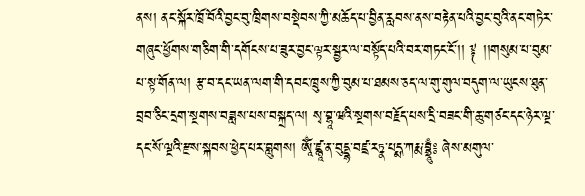ནས། ནང་སྐོར་ཁྲོ་བོའི་བྱང་བུ་ཁྲིགས་བསྡེབས་ཀྱི་མཆོད་པ་བྱིན་རླབས་ནས་བརྟེན་པའི་བྱང་བུའི་ནང་གཏེར་གཞུང་ཕྱོགས་གཅིག་གི་དགོངས་པ་ཟུར་བྱང་ལྟར་སྦྱར་ལ་བསྟོད་པའི་བར་གཏང་ངོ་།། ༈ །།གསུམ་པ་བུམ་པ་སྟ་གོན་ལ། རྩ་བ་དང་ཡན་ལག་གི་དབང་ཁྲུས་ཀྱི་བུམ་པ་ཐམས་ཅད་ལ་གུ་གུལ་བདུག་ལ་ཡུངས་ཐུན་བྲབ་ཅིང་དྲག་སྔགས་བཟླས་པས་བསྐྲད་ལ། སྭ་བྷཱ་ཝའི་སྔགས་བརྗོད་པས་དྲི་བཟང་གི་ཆུ་གཙང་དང་ཉེར་ལྔ་དང་སོ་ལྔའི་རྫས་སྐབས་ཕྱེད་པར་བླུགས། ཨཱོྃ་ཛྙཱ་ན་བུདྡྷ་བཛྲ་རཏྣ་པདྨ་ཀརྨ་བྷྲཱུྃ༔ ཞེས་མགུལ་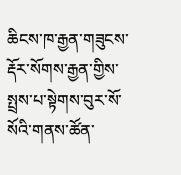ཆིངས་ཁ་རྒྱན་གཟུངས་རྡོར་སོགས་རྒྱན་གྱིས་སྤྲས་པ་སྟེགས་བུར་སོ་སོའི་གནས་ཚོན་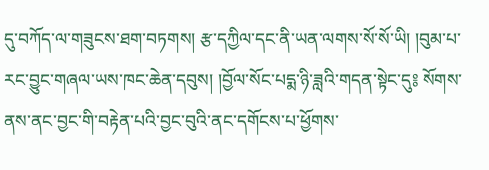དུ་བཀོད་ལ་གཟུངས་ཐག་བཏགས། རྩ་དཀྱིལ་དང་ནི་ཡན་ལགས་སོ་སོ་ཡི། །བུམ་པ་རང་བྱུང་གཞལ་ཡས་ཁང་ཆེན་དབུས། །བྱོལ་སོང་པདྨ་ཉི་ཟླའི་གདན་སྟེང་དུ༔ སོགས་ནས་ནང་བྱང་གི་བརྟེན་པའི་བྱང་བུའི་ནང་དགོངས་པ་ཕྱོགས་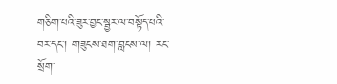གཅིག་པའི་ཟུར་བྱང་སྦྱར་ལ་བསྟོད་པའི་བར་དང་། གཟུངས་ཐག་བླངས་ལ། རང་སྲོག་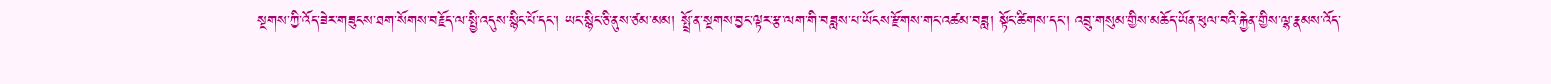སྔགས་ཀྱི་འོད་ཟེར་གཟུངས་ཐག་སོགས་བརྗོད་ལ་སྤྱི་འདུས་སྙིང་པོ་དང་། ཡང་སྙིང་ཅི་ནུས་ཙམ་མམ། སྤྲོ་ན་སྔགས་བྱང་ལྟར་རྩ་ལག་གི་བཟླས་པ་ཡོངས་རྫོགས་གང་འཚམ་བཟླ། སྟོང་ཚིགས་དང་། འབྲུ་གསུམ་གྱིས་མཆོད་ཡོན་ཕུལ་བའི་རྐྱེན་གྱིས་ལྷ་རྣམས་འོད་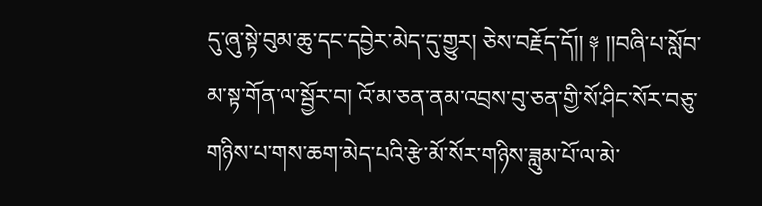དུ་ཞུ་སྟེ་བུམ་ཆུ་དང་དབྱེར་མེད་དུ་གྱུར། ཅེས་བརྗོད་དོ།། ༈ །།བཞི་པ་སློབ་མ་སྟ་གོན་ལ་སྦྱོར་བ། འོ་མ་ཅན་ནམ་འབྲས་བུ་ཅན་གྱི་སོ་ཤིང་སོར་བཅུ་གཉིས་པ་གས་ཆག་མེད་པའི་རྩེ་མོ་སོར་གཉིས་ཟླུམ་པོ་ལ་མེ་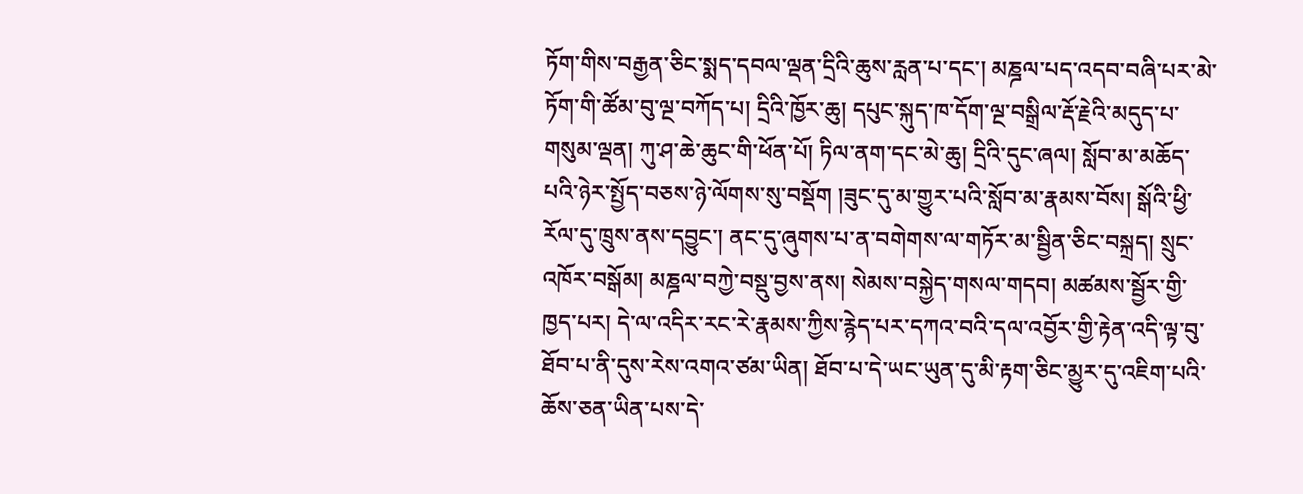ཏོག་གིས་བརྒྱན་ཅིང་སྨད་དབལ་ལྡན་དྲིའི་ཆུས་རླན་པ་དང་། མཎྜལ་པད་འདབ་བཞི་པར་མེ་ཏོག་གི་ཚོམ་བུ་ལྔ་བཀོད་པ། དྲིའི་ཁྱོར་ཆུ། དཔུང་སྐུད་ཁ་དོག་ལྔ་བསྒྲིལ་རྡོ་རྗེའི་མདུད་པ་གསུམ་ལྡན། ཀུ་ཤ་ཆེ་ཆུང་གི་ཕོན་པོ། ཏིལ་ནག་དང་མེ་ཆུ། དྲིའི་དུང་ཞལ། སློབ་མ་མཆོད་པའི་ཉེར་སྤྱོད་བཅས་ཉེ་ལོགས་སུ་བསྡོག །ཟུང་དུ་མ་གྱུར་པའི་སློབ་མ་རྣམས་བོས། སྒོའི་ཕྱི་རོལ་དུ་ཁྲུས་ནས་དབྱུང་། ནང་དུ་ཞུགས་པ་ན་བགེགས་ལ་གཏོར་མ་སྦྱིན་ཅིང་བསྐྲད། སྲུང་འཁོར་བསྒོམ། མཎྜལ་བཀྱེ་བསྡུ་བྱས་ནས། སེམས་བསྐྱེད་གསལ་གདབ། མཚམས་སྦྱོར་གྱི་ཁྱད་པར། དེ་ལ་འདིར་རང་རེ་རྣམས་ཀྱིས་རྙེད་པར་དཀའ་བའི་དལ་འབྱོར་གྱི་རྟེན་འདི་ལྟ་བུ་ཐོབ་པ་ནི་དུས་རེས་འགའ་ཙམ་ཡིན། ཐོབ་པ་དེ་ཡང་ཡུན་དུ་མི་རྟག་ཅིང་མྱུར་དུ་འཇིག་པའི་ཆོས་ཅན་ཡིན་པས་དེ་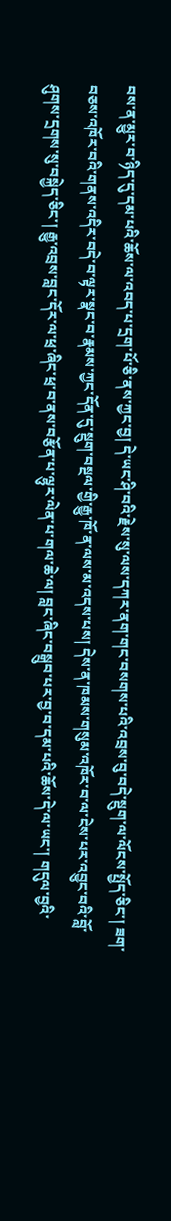བས་ན་མྱུར་བ་ཉིད་དུ་དམ་པའི་ཆོས་ལ་འབད་པ་དྲག་པོ་ཅི་ནས་ཀྱང་བྱ། དེ་ཡང་ཤི་བའི་རྗེས་སུ་ལས་དཀར་ནག་གང་བསགས་པའི་འབྲས་བུ་བདེ་སྡུག་ལ་ལོངས་སྤྱོད་ཅིང་། ཟག་བཅས་འཁོར་བའི་གནས་འདིར་བདེ་བ་ལྟར་སྣང་བ་རྣམས་ཀྱང་དོན་དུ་སྡུག་བསྔལ་གྱི་རྒྱུ་ཁོ་ན་ལས་མ་འདས་པས། དེས་ན་ཁམས་གསུམ་འཁོར་བ་ལ་ངེས་པར་འབྱུང་བའི་བློ་ཤུགས་དྲགས་སུ་བསྐྱེད་ཅིང་། རྒྱུ་འབྲས་བླང་དོར་ལ་ཕྲ་ཞིང་ཕྲ་བ་ནས་བརྩོན་པ་ལྷུར་ལེན་པ་གལ་ཆེ་ལ། བླང་ཞིང་བསྒྲུབ་པར་བྱ་བ་དམ་པའི་ཆོས་དེ་ལ་ཡང་། གདུལ་བྱའི་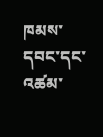ཁམས་དབང་དང་འཚམ་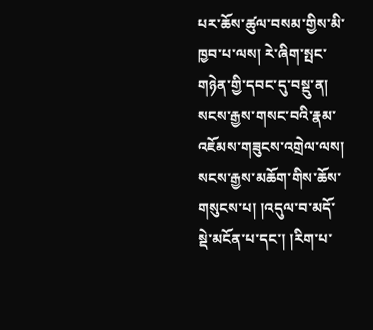པར་ཆོས་ཚུལ་བསམ་གྱིས་མི་ཁྱབ་པ་ལས། རེ་ཞིག་སྤང་གཉེན་གྱི་དབང་དུ་བསྡུ་ན། སངས་རྒྱས་གསང་བའི་རྣམ་འཇོམས་གཟུངས་འགྲེལ་ལས། སངས་རྒྱས་མཆོག་གིས་ཆོས་གསུངས་པ། །འདུལ་བ་མདོ་སྡེ་མངོན་པ་དང་། །རིག་པ་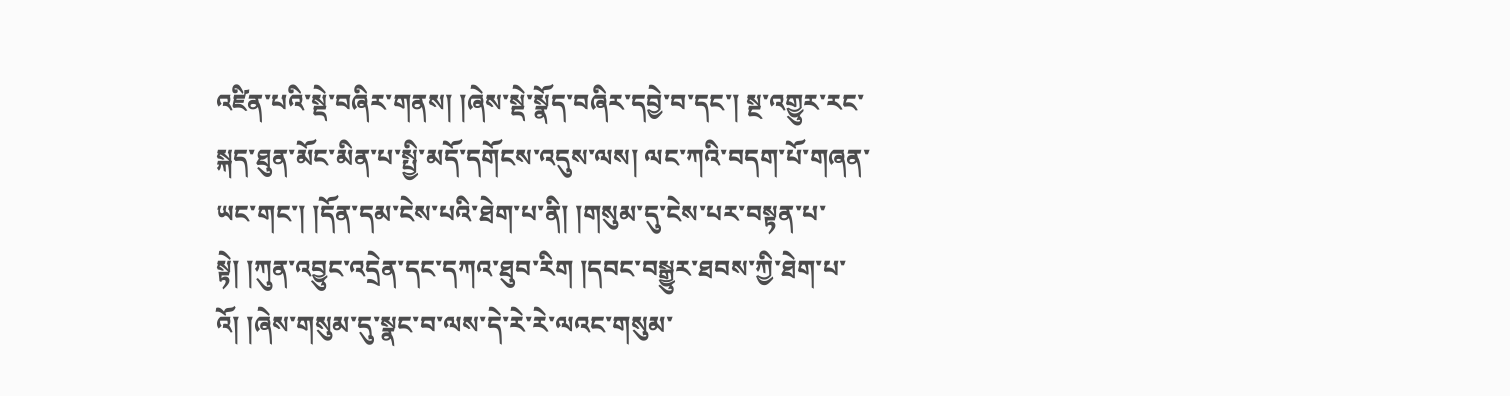འཛིན་པའི་སྡེ་བཞིར་གནས། །ཞེས་སྡེ་སྣོད་བཞིར་དབྱེ་བ་དང་། སྔ་འགྱུར་རང་སྐད་ཐུན་མོང་མིན་པ་སྤྱི་མདོ་དགོངས་འདུས་ལས། ལང་ཀའི་བདག་པོ་གཞན་ཡང་གང་། །དོན་དམ་ངེས་པའི་ཐེག་པ་ནི། །གསུམ་དུ་ངེས་པར་བསྟན་པ་སྟེ། །ཀུན་འབྱུང་འདྲེན་དང་དཀའ་ཐུབ་རིག །དབང་བསྒྱུར་ཐབས་ཀྱི་ཐེག་པ་འོ། །ཞེས་གསུམ་དུ་སྣང་བ་ལས་དེ་རེ་རེ་ལའང་གསུམ་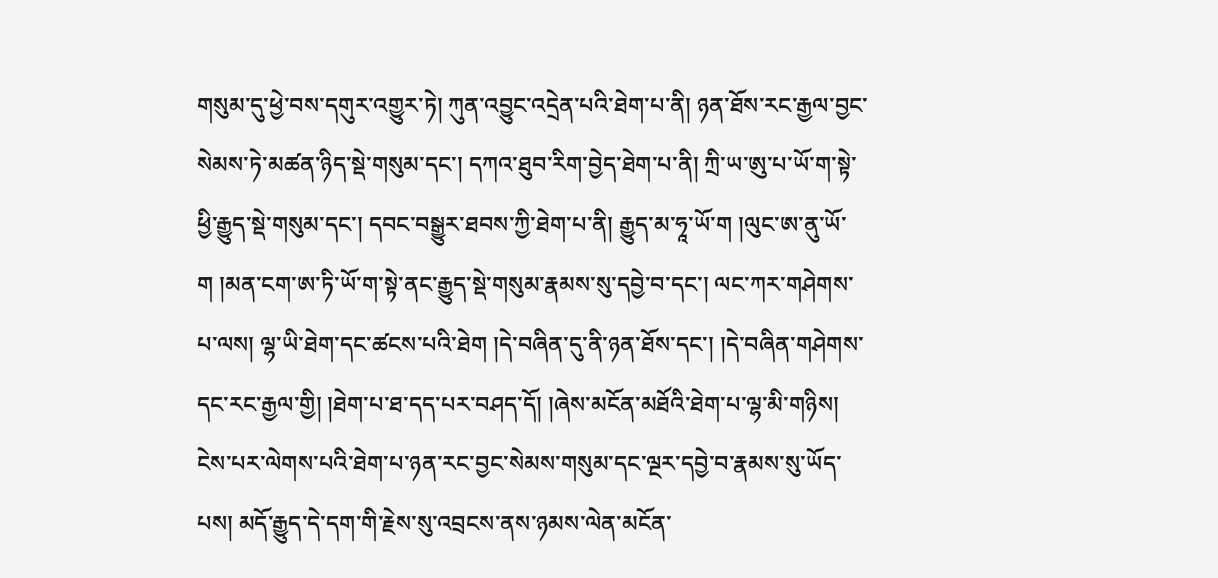གསུམ་དུ་ཕྱེ་བས་དགུར་འགྱུར་ཏེ། ཀུན་འབྱུང་འདྲེན་པའི་ཐེག་པ་ནི། ཉན་ཐོས་རང་རྒྱལ་བྱང་སེམས་ཏེ་མཚན་ཉིད་སྡེ་གསུམ་དང་། དཀའ་ཐུབ་རིག་བྱེད་ཐེག་པ་ནི། ཀྲི་ཡ་ཨུ་པ་ཡོ་ག་སྟེ་ཕྱི་རྒྱུད་སྡེ་གསུམ་དང་། དབང་བསྒྱུར་ཐབས་ཀྱི་ཐེག་པ་ནི། རྒྱུད་མ་ཧཱ་ཡོ་ག །ལུང་ཨ་ནུ་ཡོ་ག །མན་ངག་ཨ་ཏི་ཡོ་ག་སྟེ་ནང་རྒྱུད་སྡེ་གསུམ་རྣམས་སུ་དབྱེ་བ་དང་། ལང་ཀར་གཤེགས་པ་ལས། ལྷ་ཡི་ཐེག་དང་ཚངས་པའི་ཐེག །དེ་བཞིན་དུ་ནི་ཉན་ཐོས་དང་། །དེ་བཞིན་གཤེགས་དང་རང་རྒྱལ་གྱི། །ཐེག་པ་ཐ་དད་པར་བཤད་དོ། །ཞེས་མངོན་མཐོའི་ཐེག་པ་ལྷ་མི་གཉིས། ངེས་པར་ལེགས་པའི་ཐེག་པ་ཉན་རང་བྱང་སེམས་གསུམ་དང་ལྔར་དབྱེ་བ་རྣམས་སུ་ཡོད་པས། མདོ་རྒྱུད་དེ་དག་གི་རྗེས་སུ་འབྲངས་ནས་ཉམས་ལེན་མངོན་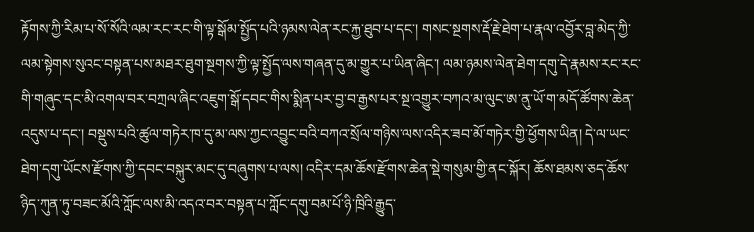རྟོགས་ཀྱི་རིམ་པ་སོ་སོའི་ལམ་རང་རང་གི་ལྟ་སྒོམ་སྤྱོད་པའི་ཉམས་ལེན་རང་རྐྱ་ཐུབ་པ་དང་། གསང་སྔགས་རྡོ་རྗེ་ཐེག་པ་རྣལ་འབྱོར་བླ་མེད་ཀྱི་ལམ་སྟེགས་སུའང་བསྟན་པས་མཐར་ཐུག་སྔགས་ཀྱི་ལྟ་སྤྱོད་ལས་གཞན་དུ་མ་གྱུར་པ་ཡིན་ཞིང་། ལམ་ཉམས་ལེན་ཐེག་དགུ་དེ་རྣམས་རང་རང་གི་གཞུང་དང་མི་འགལ་བར་བཀྲལ་ཞིང་འཇུག་སྒོ་དབང་གིས་སྨིན་པར་བྱ་བ་རྒྱས་པར་སྔ་འགྱུར་བཀའ་མ་ལུང་ཨ་ནུ་ཡོ་ག་མདོ་ཚོགས་ཆེན་འདུས་པ་དང་། བསྡུས་པའི་ཚུལ་གཏེར་ཁ་དུ་མ་ལས་ཀྱང་འབྱུང་བའི་བཀའ་སྲོལ་གཉིས་ལས་འདིར་ཟབ་མོ་གཏེར་གྱི་ཕྱོགས་ཡིན། དེ་ལ་ཡང་ཐེག་དགུ་ཡོངས་རྫོགས་ཀྱི་དབང་བསྐུར་མང་དུ་བཞུགས་པ་ལས། འདིར་དམ་ཆོས་རྫོགས་ཆེན་སྡེ་གསུམ་གྱི་ནང་སྐོར། ཆོས་ཐམས་ཅད་ཆོས་ཉིད་ཀུན་ཏུ་བཟང་མོའི་ཀློང་ལས་མི་འདའ་བར་བསྟན་པ་ཀློང་དགུ་བམ་པོ་ཉི་ཁྲིའི་རྒྱུད་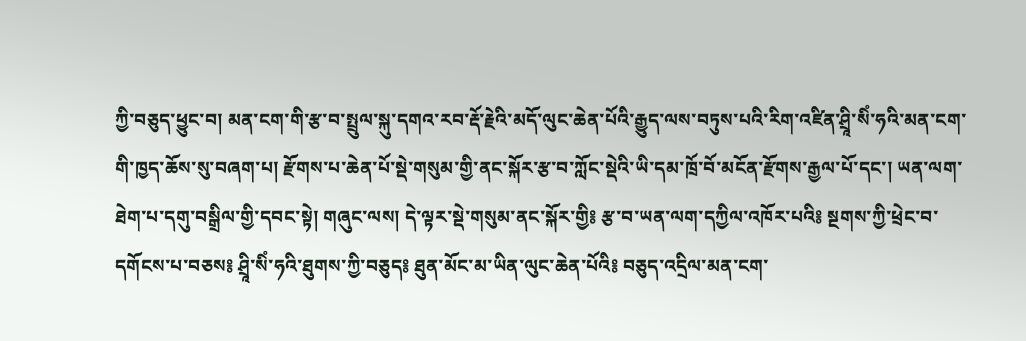ཀྱི་བཅུད་ཕྱུང་བ། མན་ངག་གི་རྩ་བ་སྤྲུལ་སྐུ་དགའ་རབ་རྡོ་རྗེའི་མདོ་ལུང་ཆེན་པོའི་རྒྱུད་ལས་བཏུས་པའི་རིག་འཛིན་ཤྲཱི་སིཾ་ཧའི་མན་ངག་གི་ཁྱད་ཆོས་སུ་བཞག་པ། རྫོགས་པ་ཆེན་པོ་སྡེ་གསུམ་གྱི་ནང་སྐོར་རྩ་བ་ཀློང་སྡེའི་ཡི་དམ་ཁྲོ་བོ་མངོན་རྫོགས་རྒྱལ་པོ་དང་། ཡན་ལག་ཐེག་པ་དགུ་བསྒྲིལ་གྱི་དབང་སྟེ། གཞུང་ལས། དེ་ལྟར་སྡེ་གསུམ་ནང་སྐོར་གྱི༔ རྩ་བ་ཡན་ལག་དཀྱིལ་འཁོར་པའི༔ སྔགས་ཀྱི་ཕྲེང་བ་དགོངས་པ་བཅས༔ ཤྲཱི་སིཾ་ཧའི་ཐུགས་ཀྱི་བཅུད༔ ཐུན་མོང་མ་ཡིན་ལུང་ཆེན་པོའི༔ བཅུད་འདྲིལ་མན་ངག་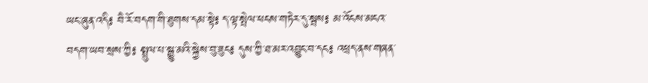ཡང་ཞུན་འདི༔ བཻ་རོ་བདག་གི་ཐུགས་དམ་སྟེ༔ ད་ལྟ་སྤེལ་ཕངས་གཏེར་དུ་སྦས༔ མ་འོངས་མངའ་བདག་ཡབ་སྲས་ཀྱི༔ སྤྲུལ་པ་སྒྱུ་མའི་སྐྱེས་བུ་ཟུང༔ དུས་ཀྱི་ཐ་མར་འབྱུང་བ་དང༔ འཕྲད་ནས་གཞན་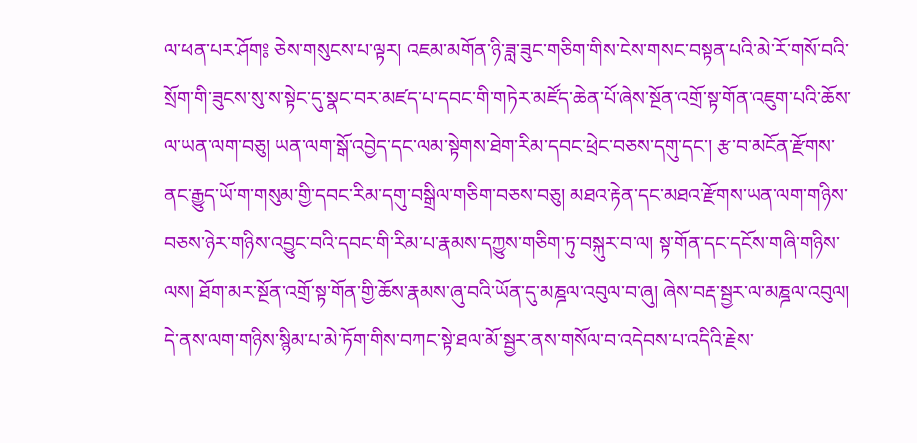ལ་ཕན་པར་ཤོག༔ ཅེས་གསུངས་པ་ལྟར། འཇམ་མགོན་ཉི་ཟླ་ཟུང་གཅིག་གིས་ངེས་གསང་བསྟན་པའི་མེ་རོ་གསོ་བའི་སྲོག་གི་ཟུངས་སུ་ས་སྟེང་དུ་སྣང་བར་མཛད་པ་དབང་གི་གཏེར་མཛོད་ཆེན་པོ་ཞེས་སྔོན་འགྲོ་སྟ་གོན་འཇུག་པའི་ཆོས་ལ་ཡན་ལག་བཅུ། ཡན་ལག་སྒོ་འབྱེད་དང་ལམ་སྟེགས་ཐེག་རིམ་དབང་ཕྲེང་བཅས་དགུ་དང་། རྩ་བ་མངོན་རྫོགས་ནང་རྒྱུད་ཡོ་ག་གསུམ་གྱི་དབང་རིམ་དགུ་བསྒྲིལ་གཅིག་བཅས་བཅུ། མཐའ་རྟེན་དང་མཐའ་རྫོགས་ཡན་ལག་གཉིས་བཅས་ཉེར་གཉིས་འབྱུང་བའི་དབང་གི་རིམ་པ་རྣམས་དཀྱུས་གཅིག་ཏུ་བསྐུར་བ་ལ། སྟ་གོན་དང་དངོས་གཞི་གཉིས་ལས། ཐོག་མར་སྔོན་འགྲོ་སྟ་གོན་གྱི་ཆོས་རྣམས་ཞུ་བའི་ཡོན་དུ་མཎྜལ་འབུལ་བ་ཞུ། ཞེས་བརྡ་སྦྱར་ལ་མཎྜལ་འབུལ། དེ་ནས་ལག་གཉིས་སྙིམ་པ་མེ་ཏོག་གིས་བཀང་སྟེ་ཐལ་མོ་སྦྱར་ནས་གསོལ་བ་འདེབས་པ་འདིའི་རྗེས་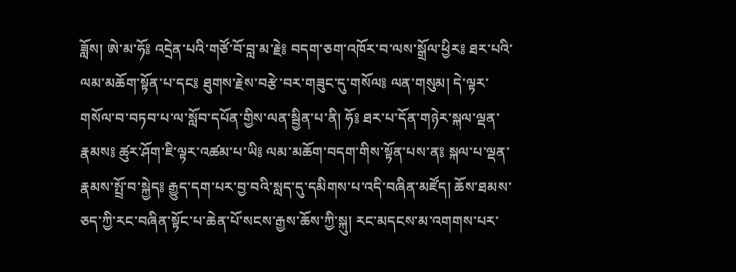ཟློས། ཨེ་མ་ཧོ༔ འདྲེན་པའི་གཙོ་བོ་བླ་མ་རྗེ༔ བདག་ཅག་འཁོར་བ་ལས་སྒྲོལ་ཕྱིར༔ ཐར་པའི་ལམ་མཆོག་སྟོན་པ་དང༔ ཐུགས་རྗེས་བརྩེ་བར་གཟུང་དུ་གསོལ༔ ལན་གསུམ། དེ་ལྟར་གསོལ་བ་བཏབ་པ་ལ་སློབ་དཔོན་གྱིས་ལན་སྦྱིན་པ་ནི། ཧོ༔ ཐར་པ་དོན་གཉེར་སྐལ་ལྡན་རྣམས༔ ཚུར་ཤོག་ཇི་ལྟར་འཚམ་པ་ཡི༔ ལམ་མཆོག་བདག་གིས་སྟོན་པས་ན༔ སྐལ་པ་ལྡན་རྣམས་སྤྲོ་བ་སྐྱེད༔ རྒྱུད་དག་པར་བྱ་བའི་སླད་དུ་དམིགས་པ་འདི་བཞིན་མཛོད། ཆོས་ཐམས་ཅད་ཀྱི་རང་བཞིན་སྟོང་པ་ཆེན་པོ་སངས་རྒྱས་ཆོས་ཀྱི་སྐུ། རང་མདངས་མ་འགགས་པར་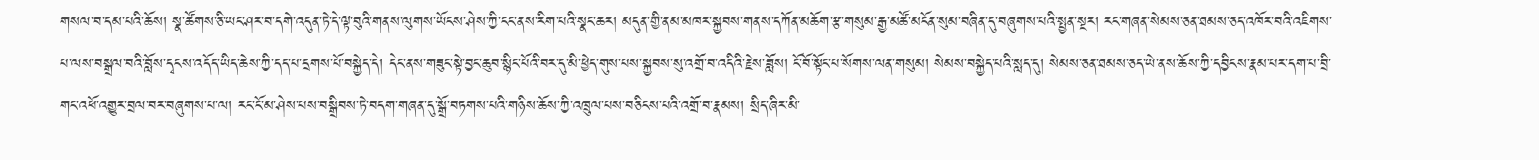གསལ་བ་དམ་པའི་ཆོས། སྣ་ཚོགས་ཅི་ཡང་ཤར་བ་དགེ་འདུན་ཏེ་དེ་ལྟ་བུའི་གནས་ལུགས་ཡོངས་ཤེས་ཀྱི་ངང་ནས་རིག་པའི་སྣང་ཆར། མདུན་གྱི་ནམ་མཁར་སྐྱབས་གནས་དཀོན་མཆོག་རྩ་གསུམ་རྒྱ་མཚོ་མངོན་སུམ་བཞིན་དུ་བཞུགས་པའི་སྤྱན་སྔར། རང་གཞན་སེམས་ཅན་ཐམས་ཅད་འཁོར་བའི་འཇིགས་པ་ལས་བསྒྲལ་བའི་བློས་དྭངས་འདོད་ཡིད་ཆེས་ཀྱི་དད་པ་དྲགས་པོ་བསྐྱེད་དེ། དེང་ནས་གཟུང་སྟེ་བྱང་ཆུབ་སྙིང་པོའི་བར་དུ་མི་ཕྱེད་གུས་པས་སྐྱབས་སུ་འགྲོ་བ་འདིའི་རྗེས་ཟློས། ངོ་བོ་སྟོང་པ་སོགས་ལན་གསུམ། སེམས་བསྐྱེད་པའི་སླད་དུ། སེམས་ཅན་ཐམས་ཅད་ཡེ་ནས་ཆོས་ཀྱི་དབྱིངས་རྣམ་པར་དག་པ་བྲི་གང་འཕོ་འགྱུར་བྲལ་བར་བཞུགས་པ་ལ། རང་ངོ་མ་ཤེས་པས་བསྒྲིབས་ཏེ་བདག་གཞན་དུ་སྒྲོ་བཏགས་པའི་གཉིས་ཆོས་ཀྱི་འཁྲུལ་པས་བཅིངས་པའི་འགྲོ་བ་རྣམས། སྲིད་ཞིར་མི་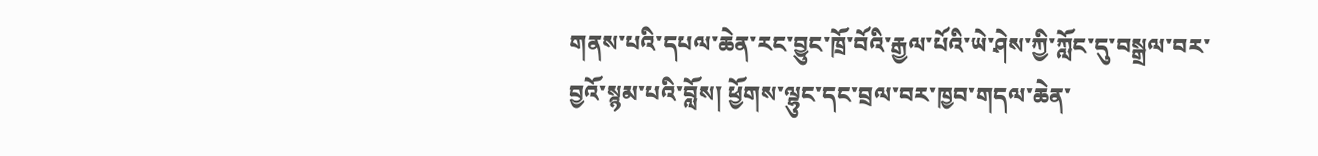གནས་པའི་དཔལ་ཆེན་རང་བྱུང་ཁྲོ་བོའི་རྒྱལ་པོའི་ཡེ་ཤེས་ཀྱི་ཀློང་དུ་བསྒྲལ་བར་བྱའོ་སྙམ་པའི་བློས། ཕྱོགས་ལྷུང་དང་བྲལ་བར་ཁྱབ་གདལ་ཆེན་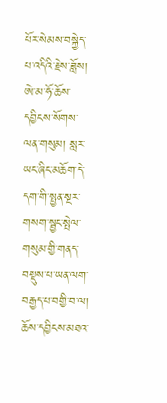པོར་སེམས་བསྐྱེད་པ་འདིའི་རྗེས་ཟློས། ཨེ་མ་ཧོ་ཆོས་དབྱིངས་སོགས་ལན་གསུམ། སླར་ཡང་ཞིང་མཆོག་དེ་དག་གི་སྤྱན་སྔར་གསག་སྦྱང་སྤེལ་གསུམ་གྱི་གནད་བསྡུས་པ་ཡན་ལག་བརྒྱད་པ་བགྱི་བ་ལ། ཆོས་དབྱིངས་མཐའ་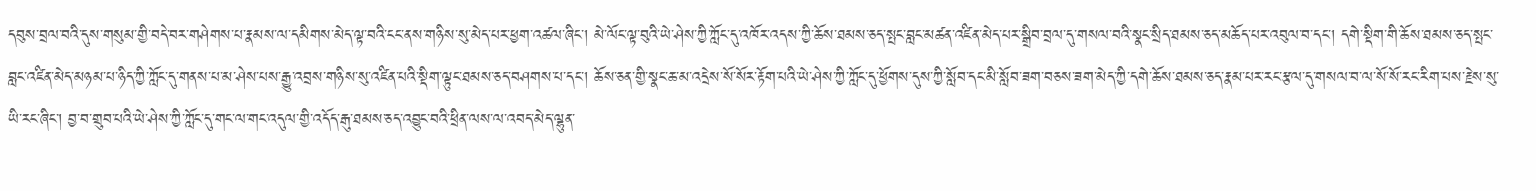དབུས་བྲལ་བའི་དུས་གསུམ་གྱི་བདེ་བར་གཤེགས་པ་རྣམས་ལ་དམིགས་མེད་ལྟ་བའི་ངང་ནས་གཉིས་སུ་མེད་པར་ཕྱག་འཚལ་ཞིང་། མེ་ལོང་ལྟ་བུའི་ཡེ་ཤེས་ཀྱི་ཀློང་དུ་འཁོར་འདས་ཀྱི་ཆོས་ཐམས་ཅད་སྤང་བླང་མཚན་འཛིན་མེད་པར་སྒྲིབ་བྲལ་དུ་གསལ་བའི་སྣང་སྲིད་ཐམས་ཅད་མཆོད་པར་འབུལ་བ་དང་། དགེ་སྡིག་གི་ཆོས་ཐམས་ཅད་སྤང་བླང་འཛིན་མེད་མཉམ་པ་ཉིད་ཀྱི་ཀློང་དུ་གནས་པ་མ་ཤེས་པས་རྒྱུ་འབྲས་གཉིས་སུ་འཛིན་པའི་སྡིག་ལྟུང་ཐམས་ཅད་བཤགས་པ་དང་། ཆོས་ཅན་གྱི་སྣང་ཆ་མ་འདྲེས་སོ་སོར་རྟོག་པའི་ཡེ་ཤེས་ཀྱི་ཀློང་དུ་ཕྱོགས་དུས་ཀྱི་སློབ་དང་མི་སློབ་ཟག་བཅས་ཟག་མེད་ཀྱི་དགེ་ཆོས་ཐམས་ཅད་རྣམ་པར་རང་རྩལ་དུ་གསལ་བ་ལ་སོ་སོ་རང་རིག་པས་རྗེས་སུ་ཡི་རང་ཞིང་། བྱ་བ་གྲུབ་པའི་ཡེ་ཤེས་ཀྱི་ཀློང་དུ་གང་ལ་གང་འདུལ་གྱི་འདོད་རྒུ་ཐམས་ཅད་འབྱུང་བའི་ཕྲིན་ལས་ལ་འབད་མེད་ལྷུན་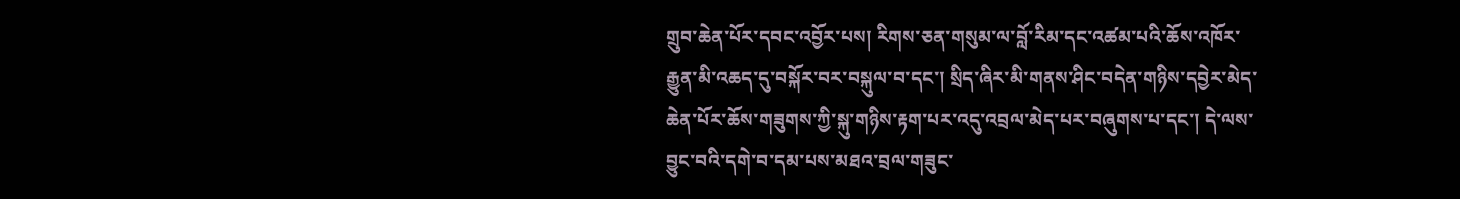གྲུབ་ཆེན་པོར་དབང་འབྱོར་པས། རིགས་ཅན་གསུམ་ལ་བློ་རིམ་དང་འཚམ་པའི་ཆོས་འཁོར་རྒྱུན་མི་འཆད་དུ་བསྐོར་བར་བསྐུལ་བ་དང་། སྲིད་ཞིར་མི་གནས་ཤིང་བདེན་གཉིས་དབྱེར་མེད་ཆེན་པོར་ཆོས་གཟུགས་ཀྱི་སྐུ་གཉིས་རྟག་པར་འདུ་འབྲལ་མེད་པར་བཞུགས་པ་དང་། དེ་ལས་བྱུང་བའི་དགེ་བ་དམ་པས་མཐའ་བྲལ་གཟུང་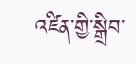འཛིན་གྱི་སྒྲིབ་